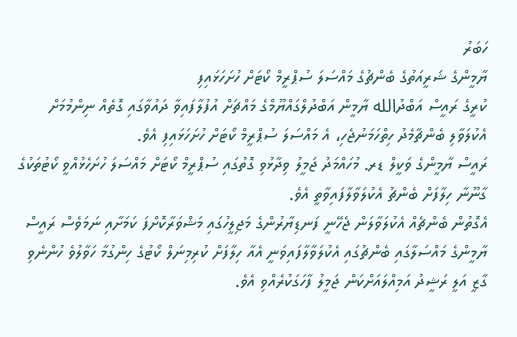ހަބަރު
ޔާމީންގެ ޝަރީއަތުގެ ބެންޗުގެ މައްސަލަ ސުޕްރީމް ކޯޓަށް ހުށަހަޅައިފި
ކުރީގެ ރައީސް އަބްދުالله ޔާމީން އަބްދުލްގައްޔޫމްގެ މައްޗަށް އުފުލާފައިވާ ދައުވާގައި ގޮތެއް ނިންމުމަށް އެކުލަވާލި ބެންޗާމެދު ހިތްހަމަނުޖެހި، އެ މައްސަލަ ސުޕްރީމް ކޯޓަށް ހުށަހަޅައިފި އެވެ.
ރައީސް ޔާމީންގެ ވަކީލް ޑރ. މުހައްމަދު ޖަމީލު ވިދާޅުވި ގޮތުގައި ސުޕްރީމް ކޯޓަށް މައްސަލަ ހުށަހެޅުއްވީ ކޯޓުތަކުގެ ގާނޫނާ ހިލާފަށް ބެންޗު އެކުލަވާލާފައިވާތީ އެވެ.
އެގޮތުން ބެންޗެއް އެކުލަވާލަން ޖެހޭނީ ފަނޑިޔާރުންގެ މަޖިލީހުގައި މަޝްވަރާކޮށްފަ ކަމަށާއި ނަމަވެސް ރައީސް ޔާމީންގެ މައްސަލާގައި ބެންޗުގައި އެކުލަވާލާފައިވަނީ އެއާ ހިލާފަށް ކުރިމިނަލް ކޯޓުގެ ހިންގުމާ ހަވާލުވެ ހުންނެވި ގާޒީ އަލީ ރަޝީދު އަމިއްލައަށްކަން ޖަމީލު ފާހަގަކުރެއްވި އެވެ.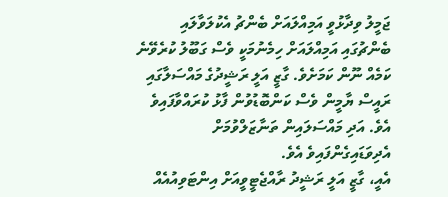ޖަމީލު ވިދާޅުވީ އަމިއްލައަށް ބެންޗު އެކުލަވާލައި ބެންޗުގައި އަމިއްލައަށް ހިމެނުމަކީ ވެސް ގަބޫލު ކުރެވޭނެ ކަމެއް ނޫން ކަމަށެވެ. ގާޒީ އަލީ ރަޝީދުގެ މައްސަލާގައި ރައީސް ޔާމީން ވެސް ކަންބޮޑުވުން ފާޅު ކުރައްވާފައިވެ އެވެ. އަދި މައްސަލައިން ތަނާޒަލްވުމަށް އެދިވަޑައިގެންފައިވެ އެވެ.
އެއީ، ގާޒީ އަލީ ރަޝީދު ރާއްޖެޓީވީއަށް އިންޓަވިއުއެއް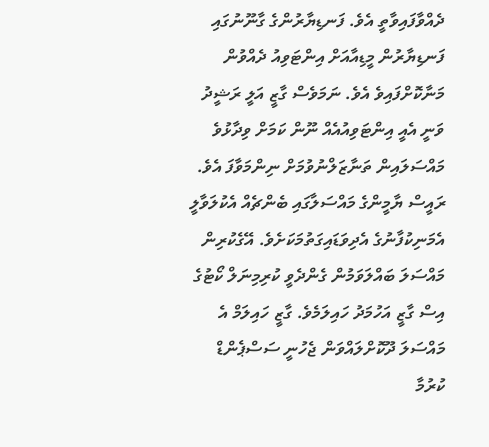ދެއްވާފައިވާތީ އެވެ. ފަނޑިޔާރުންގެ ގާނޫނުގައި ފަނޑިޔާރުން މީޑިއާއަށް އިންޓަވިއު ދެއްވުން މަނާކޮށްފައިވެ އެވެ. ނަމަވެސް ގާޒީ އަލީ ރަޝީދު ވަނީ އެއީ އިންޓަވިއުއެއް ނޫން ކަމަށް ވިދާޅުވެ މައްސަލައިން ތަނާޒަލްނުވުމަށް ނިންމަވާފަ އެވެ.
ރައީސް ޔާމީންގެ މައްސަލާގައި ބެންޗެއް އެކުލަވާލީ އެމަނިކުފާނުގެ އެދިވަޑައިގަތުމަކަށެވެ. އޭގެކުރިން މައްސަލަ ބައްލަވަމުން ގެންދެވީ ކުރިމިނަލް ކޯޓުގެ އިސް ގާޒީ އަހުމަދު ހައިލަމެވެ. ގާޒީ ހައިލަމް އެ މައްސަލަ ދޫކޮށްލައްވަން ޖެހުނީ ސަސްޕެންޑް ކުރުމާ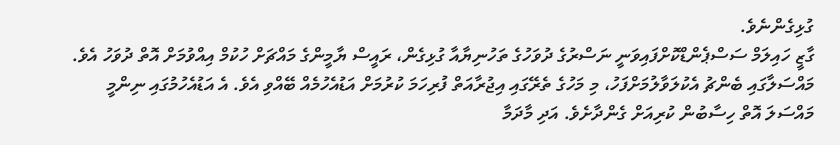ގުޅިގެންނެވެ.
ގާޒީ ހައިލަމް ސަސްޕެންޑްކޮށްފައިވަނީ ނަސްރުގެ ދުވަހުގެ ތަހުނިޔާއާ ގުޅިގެން، ރައީސް ޔާމީންގެ މައްޗަށް ހުކުމް އިއްވުމަށް އޮތް ދުވަހު އެވެ. މައްސަލާގައި ބެންޗު އެކުލަވާލުމަށްފަހު، މި މަހުގެ ތެރޭގައި އިޖުރާއަތް ފުރިހަމަ ކުރުމަށް އަޑުއެހުމެއް ބޭއްވި އެވެ. އެ އަޑުއެހުމުގައި ނިންމީ މައްސަލަ އޮތް ހިސާބުން ކުރިއަށް ގެންދާށެވެ. އަދި މާދަމާ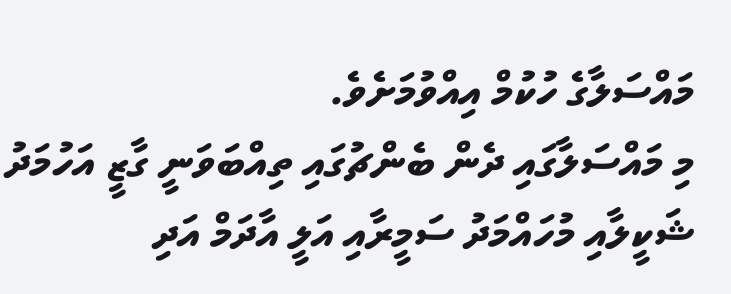މައްސަލާގެ ހުކުމް އިއްވުމަށެވެ.
މި މައްސަލާގައި ދެން ބެންޗުގައި ތިއްބަވަނީ ގާޒީ އަހުމަދު ޝަކީލާއި މުހައްމަދު ސަމީރާއި އަލީ އާދަމް އަދި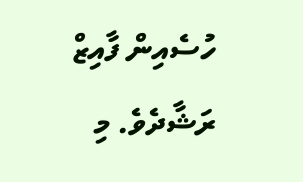ހުސެއިން ފާއިޒް ރަޝާދެވެ. މި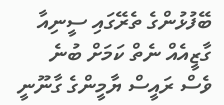ބޭފުޅުންގެ ތެރޭގައި ސީނިއާ ގާޒީއެއް ނެތް ކަމަށް ބުނެ ވެސް ރައީސް ޔާމީންގެ ގާނޫނީ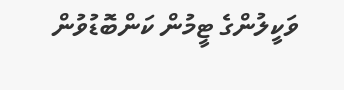ވަކީލުންގެ ޓީމުން ކަންބޮޑުވުން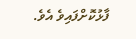ފާޅުކޮށްފައިވެ އެވެ.